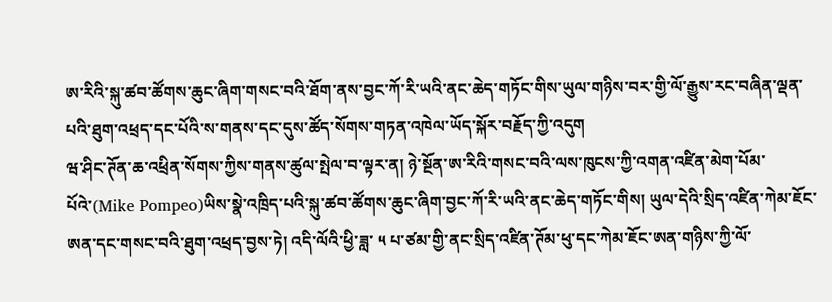ཨ་རིའི་སྐུ་ཚབ་ཚོགས་ཆུང་ཞིག་གསང་བའི་ཐོག་ནས་བྱང་ཀོ་རི་ཡའི་ནང་ཆེད་གཏོང་གིས་ཡུལ་གཉིས་བར་གྱི་ལོ་རྒྱུས་རང་བཞིན་ལྡན་པའི་ཐུག་འཕྲད་དང་པོའི་ས་གནས་དང་དུས་ཚོད་སོགས་གཏན་འཁེལ་ཡོད་སྐོར་བརྗོད་ཀྱི་འདུག
ཝ་ཤིང་ཊོན་ཆ་འཕྲིན་སོགས་ཀྱིས་གནས་ཚུལ་སྤེལ་བ་ལྟར་ན། ཉེ་སྔོན་ཨ་རིའི་གསང་བའི་ལས་ཁུངས་ཀྱི་འགན་འཛིན་མེག་པོམ་པོའེ་(Mike Pompeo)ཡིས་སྣེ་འཁྲིད་པའི་སྐུ་ཚབ་ཚོགས་ཆུང་ཞིག་བྱང་ཀོ་རི་ཡའི་ནང་ཆེད་གཏོང་གིས། ཡུལ་དེའི་སྲིད་འཛིན་ཀེམ་ཇོང་ཨན་དང་གསང་བའི་ཐུག་འཕྲད་བྱས་ཏེ། འདི་ལོའི་ཕྱི་ཟླ་ ༥ པ་ཙམ་གྱི་ནང་སྲིད་འཛིན་ཊོམ་ཕུ་དང་ཀེམ་ཇོང་ཨན་གཉིས་ཀྱི་ལོ་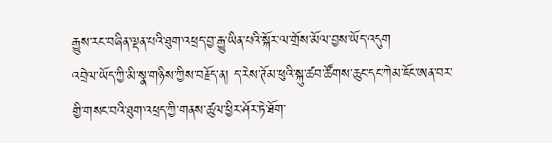རྒྱུས་རང་བཞིན་ལྡན་པའི་ཐུག་འཕྲད་བྱ་རྒྱུ་ཡིན་པའི་སྐོར་ལ་གྲོས་མོལ་བྱས་ཡོད་འདུག
འབྲེལ་ཡོད་ཀྱི་མི་སྣ་གཉིས་ཀྱིས་བརྗོད་ན། ད་རེས་ཊོམ་ཕུའི་སྐུ་ཚབ་ཚོགས་ཆུང་དང་ཀེམ་ཇོང་ཨན་བར་གྱི་གསང་བའི་ཐུག་འཕྲད་ཀྱི་གནས་ཚུལ་ཕྱིར་ཤོར་ཏེ་ཐོག་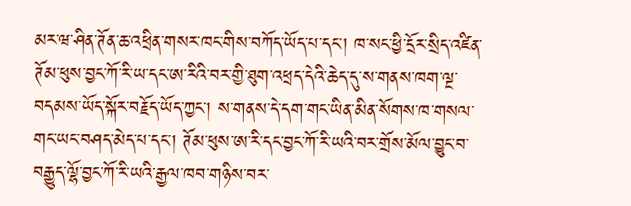མར་ཝ་ཤིན་ཊོན་ཆ་འཕྲིན་གསར་ཁང་གིས་བཀོད་ཡོད་པ་དང་། ཁ་སང་ཕྱི་དྲོར་སྲིད་འཛིན་ཊོམ་ཕུས་བྱང་ཀོ་རི་ཡ་དང་ཨ་རིའི་བར་གྱི་ཐུག་འཕྲད་དེའི་ཆེད་དུ་ས་གནས་ཁག་ལྔ་བདམས་ཡོད་སྐོར་བརྗོད་ཡོད་ཀྱང་། ས་གནས་དེ་དག་གང་ཡིན་མིན་སོགས་ཁ་གསལ་གང་ཡང་བཤད་མེད་པ་དང་། ཊོམ་ཕུས་ཨ་རི་དང་བྱང་ཀོ་རི་ཡའི་བར་གྲོས་མོལ་བྱུང་བ་བརྒྱུད་ལྷོ་བྱང་ཀོ་རི་ཡའི་རྒྱལ་ཁབ་གཉིས་བར་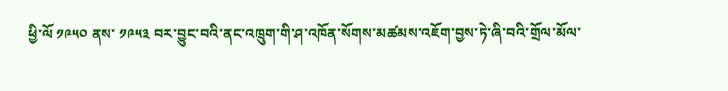ཕྱི་ལོ ༡༩༥༠ ནས་ ༡༩༥༣ བར་བྱུང་བའི་ནང་འཁྲུག་གི་ཤ་འཁོན་སོགས་མཚམས་འཇོག་བྱས་ཏེ་ཞི་བའི་གྲོལ་མོལ་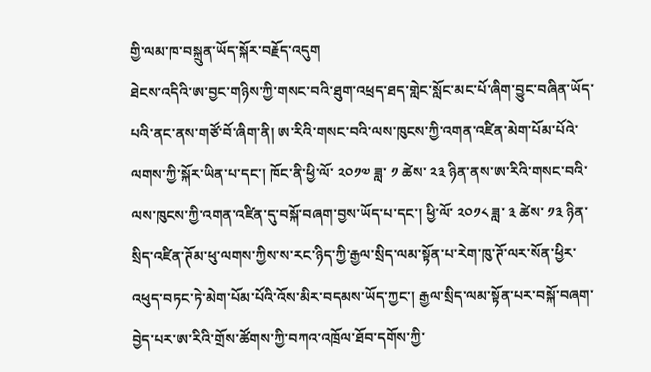གྱི་ལམ་ཁ་བསྐྲུན་ཡོད་སྐོར་བརྗོད་འདུག
ཐེངས་འདིའི་ཨ་བྱང་གཉིས་ཀྱི་གསང་བའི་ཐུག་འཕྲད་ཐད་གླེང་སློང་མང་པོ་ཞིག་བྱུང་བཞིན་ཡོད་པའི་ནང་ནས་གཙོ་བོ་ཞིག་ནི། ཨ་རིའི་གསང་བའི་ལས་ཁུངས་ཀྱི་འགན་འཛིན་མེག་པོམ་པོའེ་ལགས་ཀྱི་སྐོར་ཡིན་པ་དང་། ཁོང་ནི་ཕྱི་ལོ་ ༢༠༡༧ ཟླ་ ༡ ཚེས་ ༢༣ ཉིན་ནས་ཨ་རིའི་གསང་བའི་ལས་ཁུངས་ཀྱི་འགན་འཛིན་དུ་བསྐོ་བཞག་བྱས་ཡོད་པ་དང་། ཕྱི་ལོ་ ༢༠༡༨ ཟླ་ ༣ ཚེས་ ༡༣ ཉིན་སྲིད་འཛིན་ཊོམ་ཕུ་ལགས་ཀྱིས་ས་རང་ཉིད་ཀྱི་རྒྱལ་སྲིད་ལམ་སྟོན་པ་རེག་ཁུ་ཊོ་ལར་སོན་ཕྱིར་འཕུད་བཏང་ཏེ་མེག་པོམ་པོའི་འོས་མིར་བདམས་ཡོད་ཀྱང་། རྒྱལ་སྲིད་ལམ་སྟོན་པར་བསྐོ་བཞག་བྱེད་པར་ཨ་རིའི་གྲོས་ཚོགས་ཀྱི་བཀའ་འཁྲོལ་ཐོབ་དགོས་ཀྱི་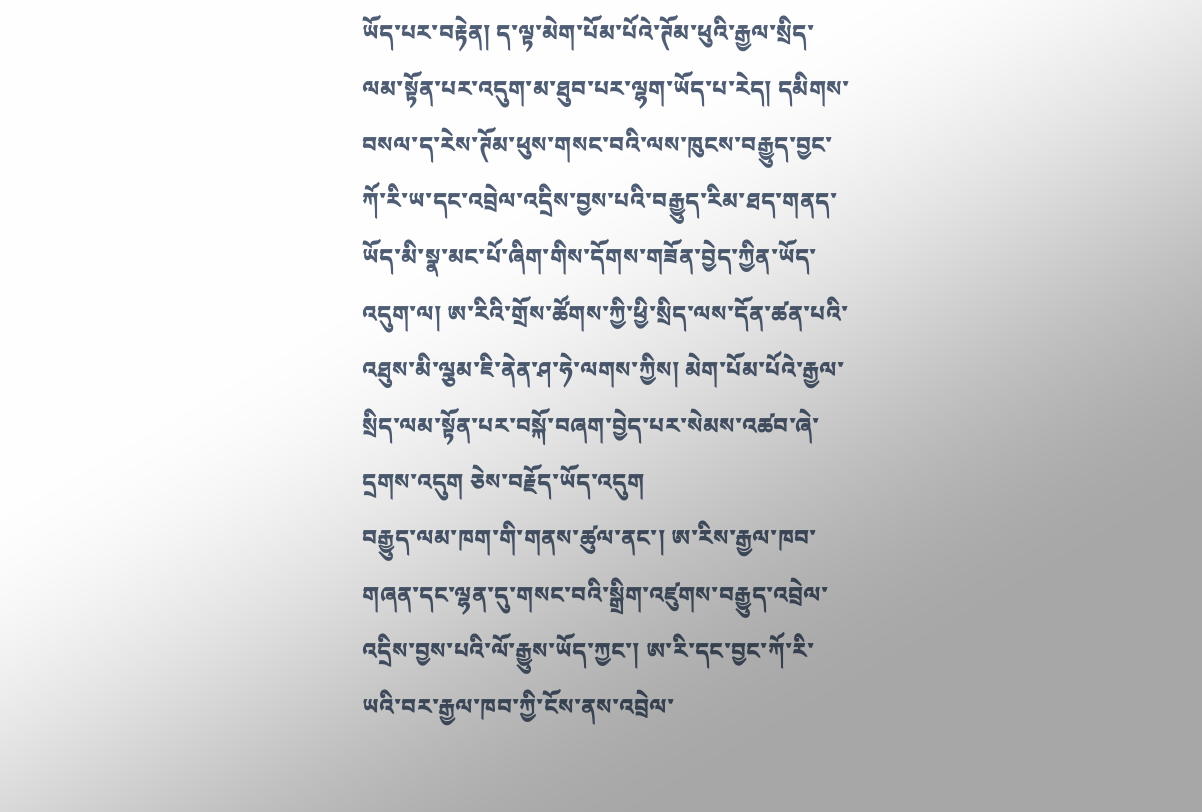ཡོད་པར་བརྟེན། ད་ལྟ་མེག་པོམ་པོའེ་ཊོམ་ཕུའི་རྒྱལ་སྲིད་ལམ་སྟོན་པར་འདུག་མ་ཐུབ་པར་ལྷག་ཡོད་པ་རེད། དམིགས་བསལ་ད་རེས་ཊོམ་ཕུས་གསང་བའི་ལས་ཁུངས་བརྒྱུད་བྱང་ཀོ་རི་ཡ་དང་འབྲེལ་འདྲིས་བྱས་པའི་བརྒྱུད་རིམ་ཐད་གནད་ཡོད་མི་སྣ་མང་པོ་ཞིག་གིས་དོགས་གཟོན་བྱེད་ཀྱིན་ཡོད་འདུག་ལ། ཨ་རིའི་གྲོས་ཚོགས་ཀྱི་ཕྱི་སྲིད་ལས་དོན་ཚན་པའི་འཐུས་མི་ལྕམ་ཇི་ནེན་ཤ་ཧེ་ལགས་ཀྱིས། མེག་པོམ་པོའེ་རྒྱལ་སྲིད་ལམ་སྟོན་པར་བསྐོ་བཞག་བྱེད་པར་སེམས་འཚབ་ཞེ་དྲགས་འདུག ཅེས་བརྗོད་ཡོད་འདུག
བརྒྱུད་ལམ་ཁག་གི་གནས་ཚུལ་ནང་། ཨ་རིས་རྒྱལ་ཁབ་གཞན་དང་ལྷན་དུ་གསང་བའི་སྒྲིག་འཛུགས་བརྒྱུད་འབྲེལ་འདྲིས་བྱས་པའི་ལོ་རྒྱུས་ཡོད་ཀྱང་། ཨ་རི་དང་བྱང་ཀོ་རི་ཡའི་བར་རྒྱལ་ཁབ་ཀྱི་ངོས་ནས་འབྲེལ་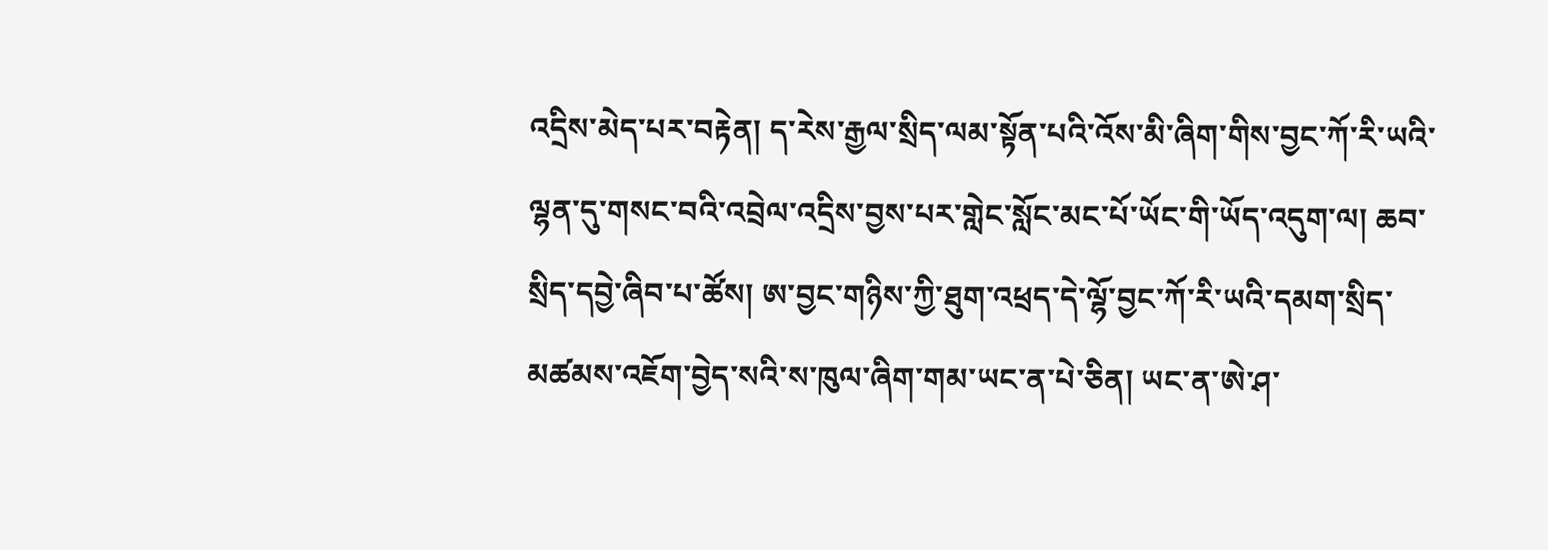འདྲིས་མེད་པར་བརྟེན། ད་རེས་རྒྱལ་སྲིད་ལམ་སྟོན་པའི་འོས་མི་ཞིག་གིས་བྱང་ཀོ་རི་ཡའི་ལྷན་དུ་གསང་བའི་འབྲེལ་འདྲིས་བྱས་པར་གླེང་སློང་མང་པོ་ཡོང་གི་ཡོད་འདུག་ལ། ཆབ་སྲིད་དབྱེ་ཞིབ་པ་ཚོས། ཨ་བྱང་གཉིས་ཀྱི་ཐུག་འཕྲད་དེ་ལྷོ་བྱང་ཀོ་རི་ཡའི་དམག་སྲིད་མཚམས་འཇོག་བྱེད་སའི་ས་ཁུལ་ཞིག་གམ་ཡང་ན་པེ་ཅིན། ཡང་ན་ཨེ་ཤ་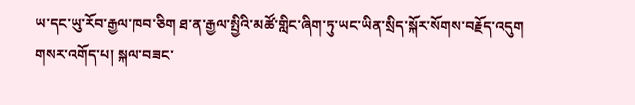ཡ་དང་ཡུ་རོབ་རྒྱལ་ཁབ་ཅིག ཐ་ན་རྒྱལ་སྤྱིའི་མཚོ་གླིང་ཞིག་ཏུ་ཡང་ཡིན་སྲིད་སྐོར་སོགས་བརྗོད་འདུག
གསར་འགོད་པ། སྐལ་བཟང་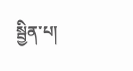སྦྱིན་པ།